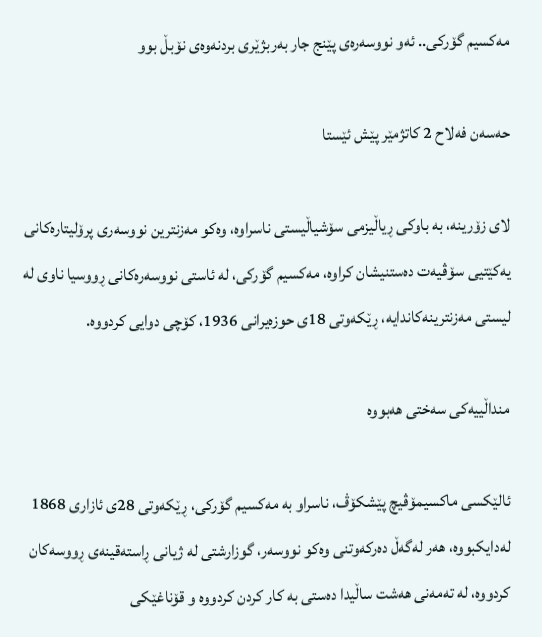مەکسیم گۆرکی.. ئەو نووسەرەی پێنج جار بەربژێری بردنەوەی نۆبڵ بوو

حەسەن فەلاح 2 کاتژمێر پێش ئێستا

لای زۆرینە، بە باوکی ڕیاڵیزمی سۆشیاڵیستی ناسراوە، وەکو مەزنترین نووسەری پرۆلیتارەکانی یەکێتیی سۆڤیەت دەستنیشان کراوە، مەکسیم گۆرکی، لە ئاستی نووسەرەکانی ڕووسیا ناوی لە لیستی مەزنترینەکاندایە، ڕێکەوتی 18ی حوزەیرانی 1936، کۆچی دوایی کردووە.

منداڵییەکی سەختی هەبووە

ئالێکسی ماکسیمۆڤیچ پێشکۆڤ، ناسراو بە مەکسیم گۆرکی، ڕێکەوتی 28ی ئازاری 1868 لەدایکبووە، هەر لەگەڵ دەرکەوتنی وەکو نووسەر، گوزارشتی لە ژیانی ڕاستەقینەی ڕووسەکان کردووە، لە تەمەنی هەشت ساڵیدا دەستی بە کار کردن کردووە و قۆناغێکی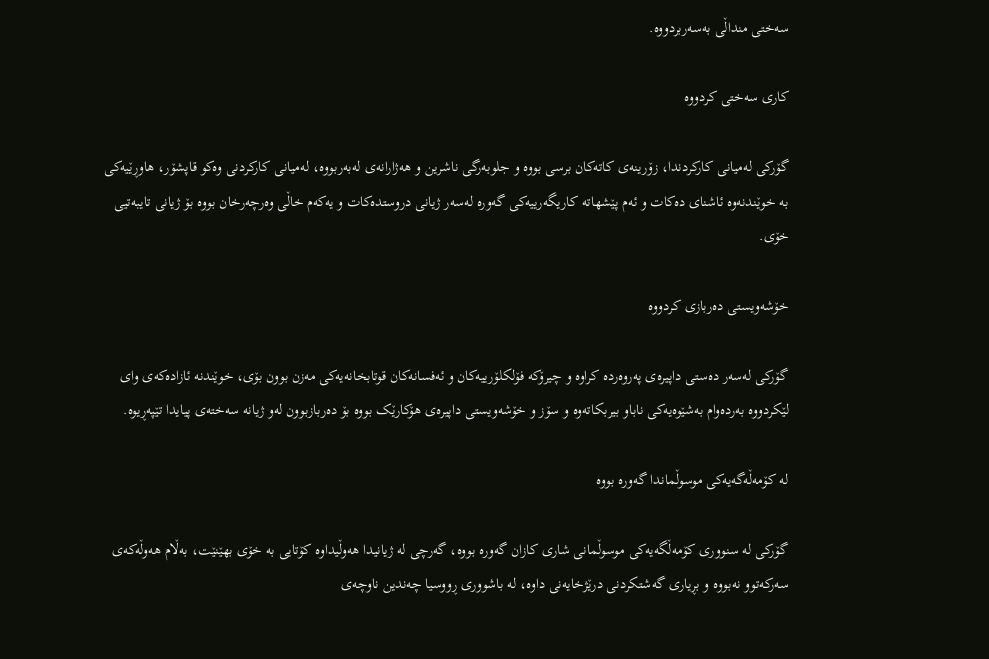سەختی منداڵی بەسەربردووە.

کاری سەختی کردووە

گۆرکی لەمیانی کارکردندا، زۆرینەی کاتەکان برسی بووە و جلوبەرگی ناشرین و هەژارانەی لەبەربووە، لەمیانی کارکردنی وەکو قاپشۆر، هاوڕێیەکی بە خوێندنەوە ئاشنای دەکات و ئەم پێشهاتە کاریگەرییەکی گەورە لەسەر ژیانی دروستدەکات و یەکەم خاڵی وەرچەرخان بووە بۆ ژیانی تایبەتیی خۆی.

خۆشەویستی دەربازی کردووە

گۆرکی لەسەر دەستی داپیرەی پەروەردە کراوە و چیرۆکە فۆلکلۆرییەکان و ئەفسانەکان قوتابخانەیەکی مەزن بوون بۆی، خوێندنە ئازادەکەی وای لێکردووە بەردەوام بەشێوەیەکی ناباو بیربکاتەوە و سۆز و خۆشەویستی داپیرەی هۆکارێک بووە بۆ دەربازبوون لەو ژیانە سەختەی پیایدا تێپەڕیوە.

لە کۆمەڵەگەیەکی موسوڵماندا گەورە بووە

گۆرکی لە سنووری کۆمەڵگەیەکی موسوڵمانی شاری کازان گەورە بووە، گەرچی لە ژیانیدا هەوڵیداوە کۆتایی بە خۆی بهێنێت، بەڵام هەوڵەکەی سەرکەتوو نەبووە و بڕیاری گەشتکردنی درێژخایەنی داوە، لە باشووری ڕووسیا چەندین ناوچەی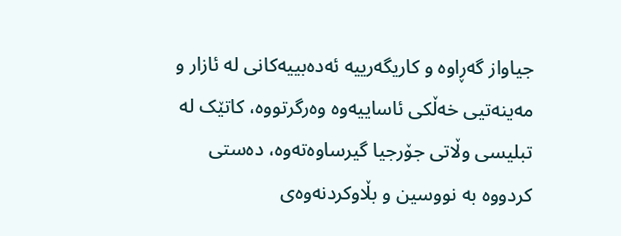جیاواز گەڕاوە و کاریگەرییە ئەدەبییەکانی لە ئازار و مەینەتیی خەڵکی ئاساییەوە وەرگرتووە، کاتێک لە تبلیسی وڵاتی جۆرجیا گیرساوەتەوە، دەستی کردووە بە نووسین و بڵاوکردنەوەی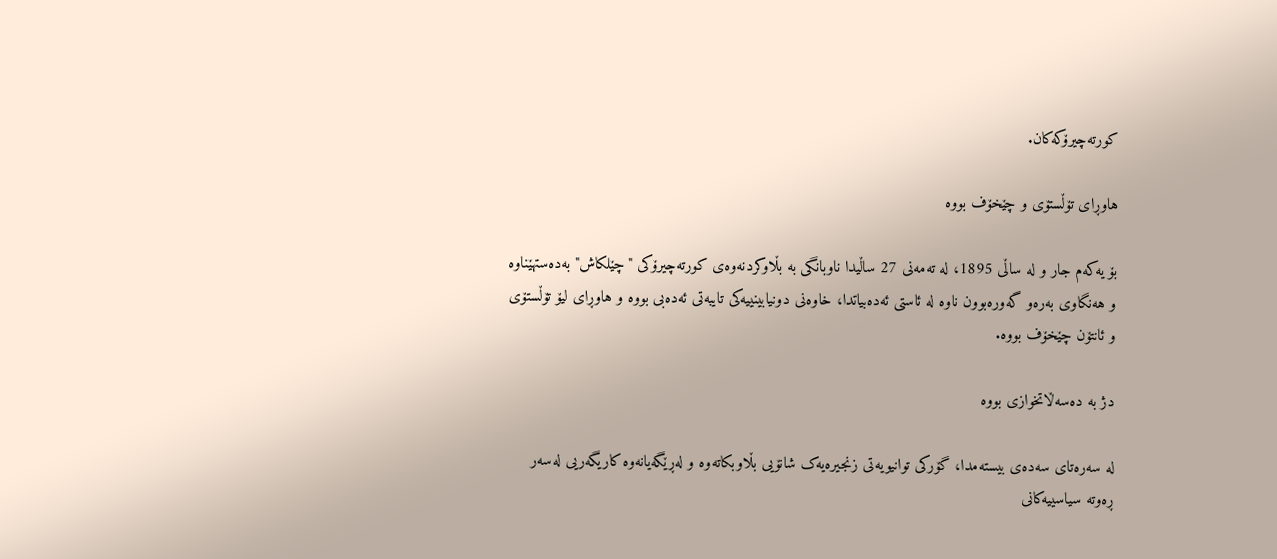کورتەچیرۆکەکان.

هاوڕای تۆڵستۆی و چێخۆف بووە

بۆ یەکەم جار و لە ساڵی 1895، لە تەمەنی 27 ساڵیدا ناوبانگی بە بڵاوکردنەوەی کورتەچیرۆکی "چێلکاش" بەدەستهێناوە و هەنگاوی بەرەو گەورەبوون ناوە لە ئاستی ئەدەبیاتدا، خاوەنی دونیابینییەکی تایبەتی ئەدەبی بووە و هاوڕای لیۆ تۆڵستۆی و ئانتۆن چێخۆف بووە.

دژ بە دەسەڵاتخوازی بووە

لە سەرەتای سەدەی بیستەمدا، گۆرکی توانیویەتی زنجیرەیەک شانۆیی بڵاوبکاتەوە و لەڕێگەیانەوە کاریگەریی لەسەر ڕەوتە سیاسییەکانی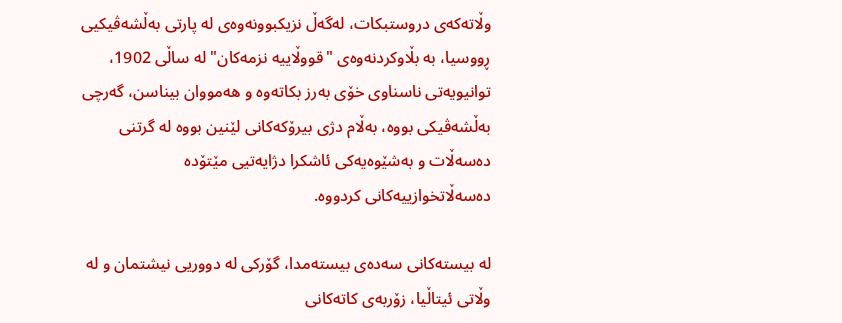وڵاتەکەی دروستبکات، لەگەڵ نزیکبوونەوەی لە پارتی بەڵشەڤیکیی ڕووسیا، بە بڵاوکردنەوەی "قووڵاییە نزمەکان" لە ساڵی 1902، توانیویەتی ناسناوی خۆی بەرز بکاتەوە و هەمووان بیناسن، گەرچی بەڵشەڤیکی بووە، بەڵام دژی بیرۆکەکانی لێنین بووە لە گرتنی دەسەڵات و بەشێوەیەکی ئاشکرا دژایەتیی مێتۆدە دەسەڵاتخوازییەکانی کردووە.

لە بیستەکانی سەدەی بیستەمدا، گۆرکی لە دووریی نیشتمان و لە وڵاتی ئیتاڵیا، زۆربەی کاتەکانی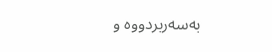بەسەربردووە و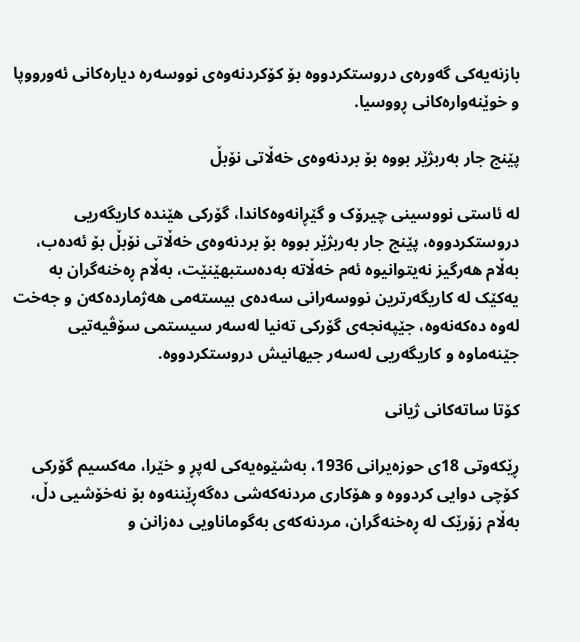بازنەیەکی گەورەی دروستکردووە بۆ کۆکردنەوەی نووسەرە دیارەکانی ئەورووپا و خوێنەوارەکانی ڕووسیا.

پێنج جار بەربژێر بووە بۆ بردنەوەی خەڵاتی نۆبڵ

لە ئاستی نووسینی چیرۆک و گێڕانەوەکاندا، گۆرکی هێندە کاریگەریی دروستکردووە، پێنج جار بەربژێر بووە بۆ بردنەوەی خەڵاتی نۆبڵ بۆ ئەدەب، بەڵام هەرگیز نەیتوانیوە ئەم خەڵاتە بەدەستبهێنێت، بەڵام ڕەخنەگران بە یەکێک لە کاریگەرترین نووسەرانی سەدەی بیستەمی هەژماردەکەن و جەخت لەوە دەکەنەوە، جێپەنجەی گۆرکی تەنیا لەسەر سیستمی سۆڤیەتیی جێنەماوە و کاریگەریی لەسەر جیهانیش دروستکردووە.

کۆتا ساتەکانی ژیانی

ڕێکەوتی 18ی حوزەیرانی 1936، بەشێوەیەکی لەپڕ و خێرا، مەکسیم گۆرکی کۆچی دوایی کردووە و هۆکاری مردنەکەشی دەگەڕێننەوە بۆ نەخۆشیی دڵ، بەڵام زۆرێک لە ڕەخنەگران، مردنەکەی بەگوماناویی دەزانن و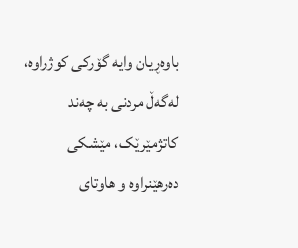باوەڕیان وایە گۆرکی کوژراوە، لەگەڵ مردنی بە چەند کاتژمێرێک، مێشکی دەرهێنراوە و هاوتای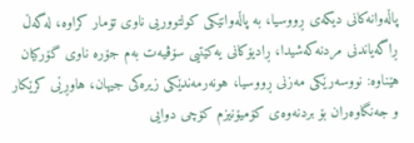پاڵەوانەکانی دیکەی ڕووسیا، بە پاڵەوانێکی کولتووریی ناوی تۆمار کراوە، لەگەڵ ڕاگەیاندنی مردنەکەشیدا، ڕادیۆکانی یەکێتیی سۆڤیەت بەم جۆرە ناوی گۆرکیان هێناوە: نووسەرێکی مەزنی ڕووسیا، هونەرمەندێکی زیرەکی جیهان، هاوڕێی کرێکار و جەنگاوەران بۆ بردنەوەی کۆمیۆنیزم کۆچی دوایی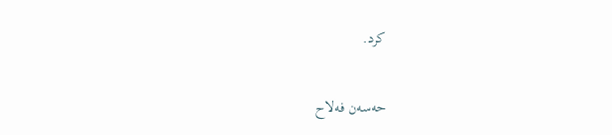کرد.

حەسەن فەلاح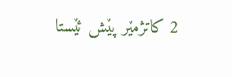2 کاتژمێر پێش ئێستا